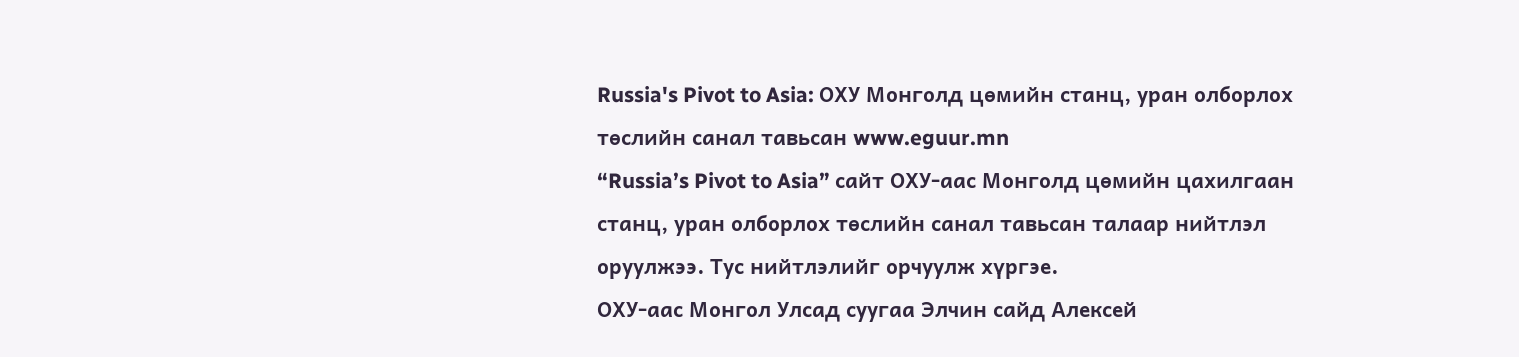Russia's Pivot to Asia: ОХУ Монголд цөмийн станц, уран олборлох төслийн санал тавьсан www.eguur.mn
“Russia’s Pivot to Asia” сайт ОХУ-аас Монголд цөмийн цахилгаан станц, уран олборлох төслийн санал тавьсан талаар нийтлэл оруулжээ. Тус нийтлэлийг орчуулж хүргэе.
ОХУ-аас Монгол Улсад суугаа Элчин сайд Алексей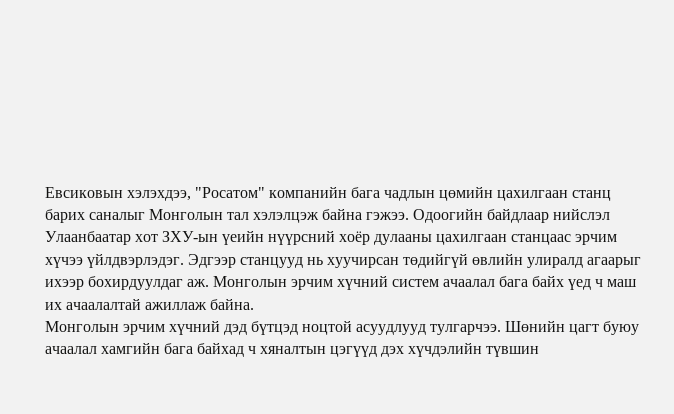Евсиковын хэлэхдээ, "Росатом" компанийн бага чадлын цөмийн цахилгаан станц барих саналыг Монголын тал хэлэлцэж байна гэжээ. Одоогийн байдлаар нийслэл Улаанбаатар хот ЗХУ-ын үеийн нүүрсний хоёр дулааны цахилгаан станцаас эрчим хүчээ үйлдвэрлэдэг. Эдгээр станцууд нь хуучирсан төдийгүй өвлийн улиралд агаарыг ихээр бохирдуулдаг аж. Монголын эрчим хүчний систем ачаалал бага байх үед ч маш их ачаалалтай ажиллаж байна.
Монголын эрчим хүчний дэд бүтцэд ноцтой асуудлууд тулгарчээ. Шөнийн цагт буюу ачаалал хамгийн бага байхад ч хяналтын цэгүүд дэх хүчдэлийн түвшин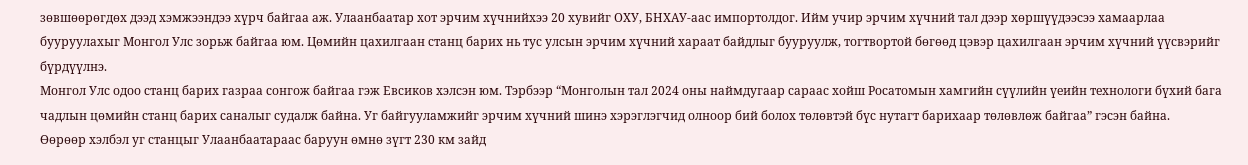зөвшөөрөгдөх дээд хэмжээндээ хүрч байгаа аж. Улаанбаатар хот эрчим хүчнийхээ 20 хувийг ОХУ, БНХАУ-аас импортолдог. Ийм учир эрчим хүчний тал дээр хөршүүдээсээ хамаарлаа бууруулахыг Монгол Улс зорьж байгаа юм. Цөмийн цахилгаан станц барих нь тус улсын эрчим хүчний хараат байдлыг бууруулж, тогтвортой бөгөөд цэвэр цахилгаан эрчим хүчний үүсвэрийг бүрдүүлнэ.
Монгол Улс одоо станц барих газраа сонгож байгаа гэж Евсиков хэлсэн юм. Тэрбээр “Монголын тал 2024 оны наймдугаар сараас хойш Росатомын хамгийн сүүлийн үеийн технологи бүхий бага чадлын цөмийн станц барих саналыг судалж байна. Уг байгууламжийг эрчим хүчний шинэ хэрэглэгчид олноор бий болох төлөвтэй бүс нутагт барихаар төлөвлөж байгаа” гэсэн байна.
Өөрөөр хэлбэл уг станцыг Улаанбаатараас баруун өмнө зүгт 230 км зайд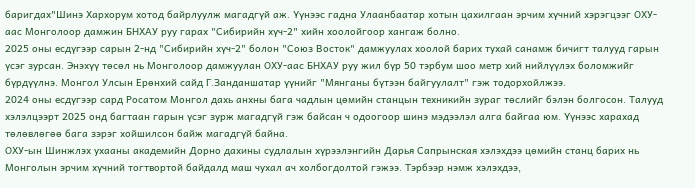баригдах"Шинэ Хархорум хотод байрлуулж магадгүй аж. Үүнээс гадна Улаанбаатар хотын цахилгаан эрчим хүчний хэрэгцээг ОХУ-аас Монголоор дамжин БНХАУ руу гарах "Сибирийн хүч-2" хийн хоолойгоор хангаж болно.
2025 оны есдүгээр сарын 2-нд "Сибирийн хүч-2" болон "Союз Восток" дамжуулах хоолой барих тухай санамж бичигт талууд гарын үсэг зурсан. Энэхүү төсөл нь Монголоор дамжуулан ОХУ-аас БНХАУ руу жил бүр 50 тэрбум шоо метр хий нийлүүлэх боломжийг бүрдүүлнэ. Монгол Улсын Ерөнхий сайд Г.Занданшатар үүнийг "Мянганы бүтээн байгуулалт" гэж тодорхойлжээ.
2024 оны есдүгээр сард Росатом Монгол дахь анхны бага чадлын цөмийн станцын техникийн зураг төслийг бэлэн болгосон. Талууд хэлэлцээрт 2025 онд багтаан гарын үсэг зурж магадгүй гэж байсан ч одоогоор шинэ мэдээлэл алга байгаа юм. Үүнээс харахад төлөвлөгөө бага зэрэг хойшилсон байж магадгүй байна.
ОХУ-ын Шинжлэх ухааны академийн Дорно дахины судлалын хүрээлэнгийн Дарья Сапрынская хэлэхдээ цөмийн станц барих нь Монголын эрчим хүчний тогтвортой байдалд маш чухал ач холбогдолтой гэжээ. Тэрбээр нэмж хэлэхдээ,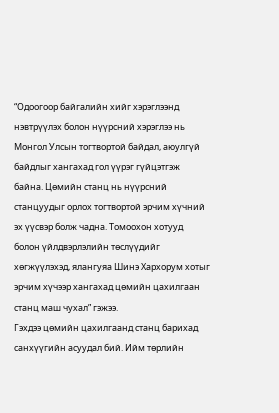“Одоогоор байгалийн хийг хэрэглээнд нэвтрүүлэх болон нүүрсний хэрэглээ нь Монгол Улсын тогтвортой байдал, аюулгүй байдлыг хангахад гол үүрэг гүйцэтгэж байна. Цөмийн станц нь нүүрсний станцуудыг орлох тогтвортой эрчим хүчний эх үүсвэр болж чадна. Томоохон хотууд болон үйлдвэрлэлийн төслүүдийг хөгжүүлэхэд, ялангуяа Шинэ Хархорум хотыг эрчим хүчээр хангахад цөмийн цахилгаан станц маш чухал” гэжээ.
Гэхдээ цөмийн цахилгаанд станц барихад санхүүгийн асуудал бий. Ийм төрлийн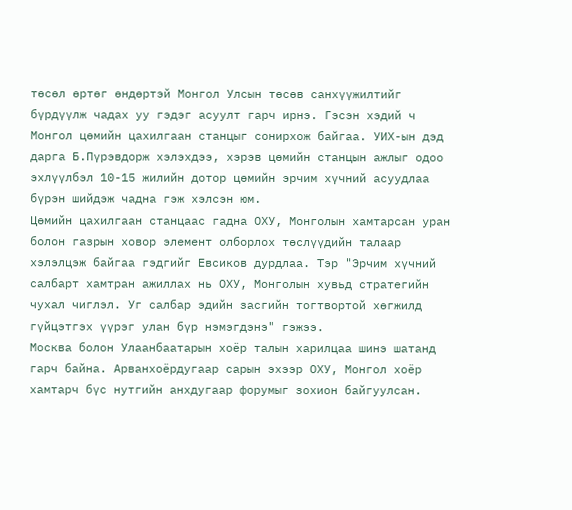төсөл өртөг өндөртэй Монгол Улсын төсөв санхүүжилтийг бүрдүүлж чадах уу гэдэг асуулт гарч ирнэ. Гэсэн хэдий ч Монгол цөмийн цахилгаан станцыг сонирхож байгаа. УИХ-ын дэд дарга Б.Пүрэвдорж хэлэхдээ, хэрэв цөмийн станцын ажлыг одоо эхлүүлбэл 10-15 жилийн дотор цөмийн эрчим хүчний асуудлаа бүрэн шийдэж чадна гэж хэлсэн юм.
Цөмийн цахилгаан станцаас гадна ОХУ, Монголын хамтарсан уран болон газрын ховор элемент олборлох төслүүдийн талаар хэлэлцэж байгаа гэдгийг Евсиков дурдлаа. Тэр "Эрчим хүчний салбарт хамтран ажиллах нь ОХУ, Монголын хувьд стратегийн чухал чиглэл. Уг салбар эдийн засгийн тогтвортой хөгжилд гүйцэтгэх үүрэг улан бүр нэмэгдэнэ" гэжээ.
Москва болон Улаанбаатарын хоёр талын харилцаа шинэ шатанд гарч байна. Арванхоёрдугаар сарын эхээр ОХУ, Монгол хоёр хамтарч бүс нутгийн анхдугаар форумыг зохион байгуулсан.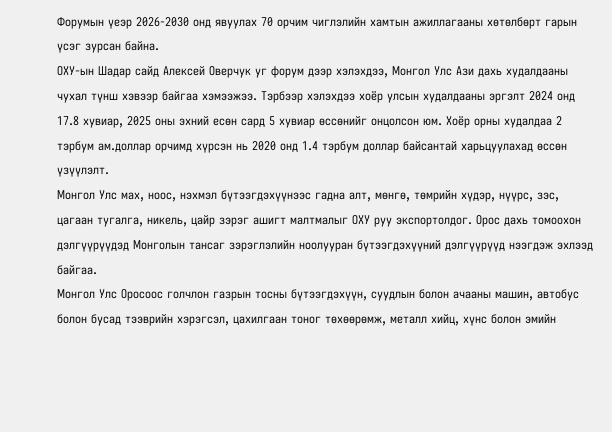Форумын үеэр 2026-2030 онд явуулах 70 орчим чиглэлийн хамтын ажиллагааны хөтөлбөрт гарын үсэг зурсан байна.
ОХУ-ын Шадар сайд Алексей Оверчук уг форум дээр хэлэхдээ, Монгол Улс Ази дахь худалдааны чухал түнш хэвээр байгаа хэмээжээ. Тэрбээр хэлэхдээ хоёр улсын худалдааны эргэлт 2024 онд 17.8 хувиар, 2025 оны эхний есөн сард 5 хувиар өссөнийг онцолсон юм. Хоёр орны худалдаа 2 тэрбум ам.доллар орчимд хүрсэн нь 2020 онд 1.4 тэрбум доллар байсантай харьцуулахад өссөн үзүүлэлт.
Монгол Улс мах, ноос, нэхмэл бүтээгдэхүүнээс гадна алт, мөнгө, төмрийн хүдэр, нүүрс, зэс, цагаан тугалга, никель, цайр зэрэг ашигт малтмалыг ОХУ руу экспортолдог. Орос дахь томоохон дэлгүүрүүдэд Монголын тансаг зэрэглэлийн ноолууран бүтээгдэхүүний дэлгүүрүүд нээгдэж эхлээд байгаа.
Монгол Улс Оросоос голчлон газрын тосны бүтээгдэхүүн, суудлын болон ачааны машин, автобус болон бусад тээврийн хэрэгсэл, цахилгаан тоног төхөөрөмж, металл хийц, хүнс болон эмийн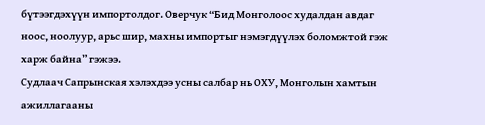бүтээгдэхүүн импортолдог. Оверчук “Бид Монголоос худалдан авдаг ноос, ноолуур, арьс шир, махны импортыг нэмэгдүүлэх боломжтой гэж харж байна” гэжээ.
Судлаач Сапрынская хэлэхдээ усны салбар нь ОХУ, Монголын хамтын ажиллагааны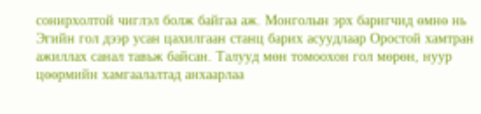сонирхолтой чиглэл болж байгаа аж. Монголын эрх баригчид өмнө нь Эгийн гол дээр усан цахилгаан станц барих асуудлаар Оростой хамтран ажиллах санал тавьж байсан. Талууд мөн томоохон гол мөрөн, нуур цөөрмийн хамгаалалтад анхаарлаа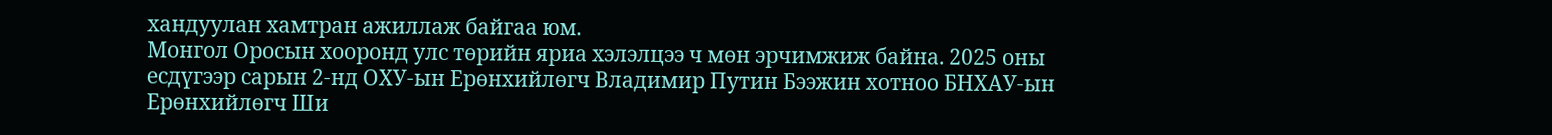хандуулан хамтран ажиллаж байгаа юм.
Монгол Оросын хооронд улс төрийн яриа хэлэлцээ ч мөн эрчимжиж байна. 2025 оны есдүгээр сарын 2-нд ОХУ-ын Ерөнхийлөгч Владимир Путин Бээжин хотноо БНХАУ-ын Ерөнхийлөгч Ши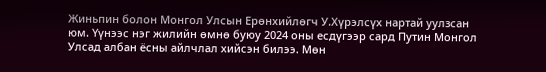Жиньпин болон Монгол Улсын Ерөнхийлөгч У.Хүрэлсүх нартай уулзсан юм. Үүнээс нэг жилийн өмнө буюу 2024 оны есдүгээр сард Путин Монгол Улсад албан ёсны айлчлал хийсэн билээ. Мөн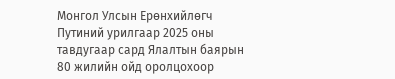Монгол Улсын Ерөнхийлөгч Путиний урилгаар 2025 оны тавдугаар сард Ялалтын баярын 80 жилийн ойд оролцохоор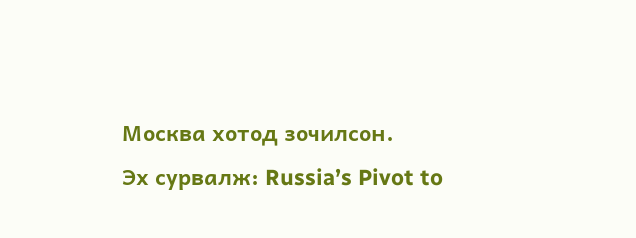Москва хотод зочилсон.
Эх сурвалж: Russia’s Pivot to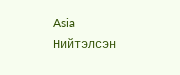Asia
Нийтэлсэн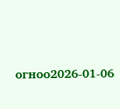огноо2026-01-06